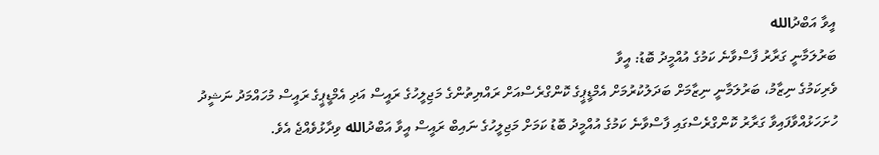އީވާ އަބްދުالله
ބަރުލަމާނީ ގަރާރު ފާސްވާނެ ކަމުގެ އުއްމީދު ބޮޑު: އީވާ
ވެރިކަމުގެ ނިޒާމު، ބަރުލަމާނީ ނިޒާމަށް ބަދަލުކުރުމަށް އެމްޑީޕީގެ ކޮންގްރެސްއަށް ރައްޔިތުންގެ މަޖިލީހުގެ ރައީސް އަދި އެމްޑީޕީގެ ރައީސް މުހައްމަދު ނަޝީދު ހުށަހަޅުއްވާފައިވާ ގަރާރު ކޮންގްރެސްގައި ފާސްވާނެ ކަމުގެ އުއްމީދު ބޮޑު ކަމަށް މަޖިލީހުގެ ނައިބް ރައީސް އީވާ އަބްދުالله ވިދާޅުވެއްޖެ އެވެ.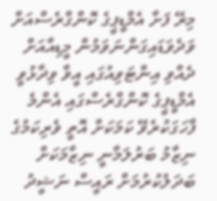މިރޭ ފަށާ އެމްޑީޕީގެ ކޮންގްރެސްއަށް ވަދެވަޑައިގަންނަވަމުން މީޑިއާއަށް ދެއްވި އިންޓަވިއުގައި އީވާ ވިދާޅުވީ އެމްޑީޕީގެ ކޮންގްރެސްގައި އެންމެ ފާހަގަކުރެވޭ ކަމަކަށް އޮތީ ވެރިކަމުގެ ނިޒާމު ބަރުލަމާނީ ނިޒާމަކަށް ބަދަލުކުރުމަށް ރައީސް ނަޝީދު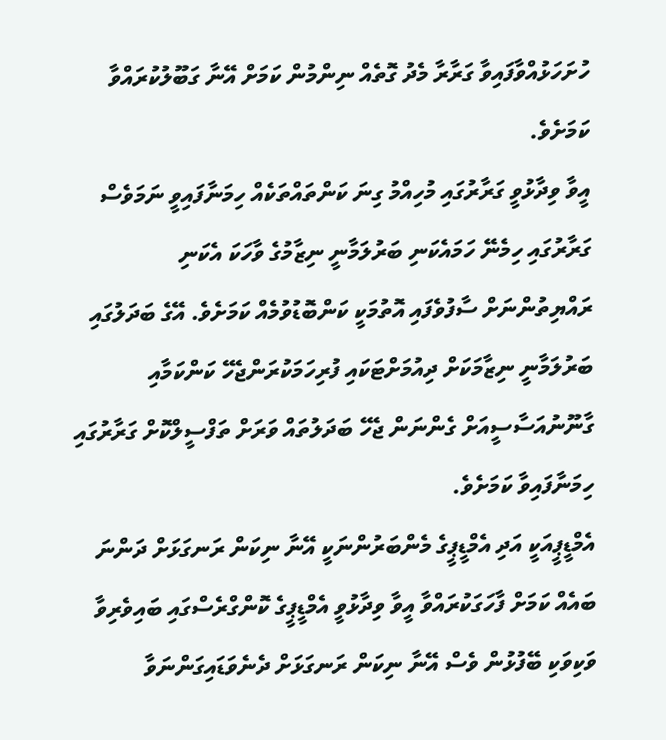ހުށަހަޅުއްވާފައިވާ ގަރާރާ މެދު ގޮތެއް ނިންމުން ކަމަށް އޭނާ ގަބޫލުކުރައްވާ ކަމަށެވެ.
އީވާ ވިދާޅުވީ ގަރާރުގައި މުހިއްމު ގިނަ ކަންތައްތަކެއް ހިމަނާފައިވީ ނަމަވެސް ގަރާރުގައި ހިމެނޭ ހަމައެކަނި ބަރުލަމާނީ ނިޒާމުގެ ވާހަކަ އެކަނި ރައްޔިތުންނަށް ސާފުވެފައި އޮތުމަކީ ކަންބޮޑުވުމެއް ކަމަށެވެ. އޭގެ ބަދަލުގައި ބަރުލަމާނީ ނިޒާމަކަށް ދިއުމަށްޓަކައި ފުރިހަމަކުރަންޖެހޭ ކަންކަމާއި ގާނޫނުއަސާސީއަށް ގެންނަން ޖެހޭ ބަދަލުތައް ވަރަށް ތަފްސީލްކޮށް ގަރާރުގައި ހިމަނާފައިވާ ކަމަށެވެ.
އެމްޑީޕީއަކީ އަދި އެމްޑީޕީގެ މެންބަރުންނަކީ އޭނާ ނިކަން ރަނގަޅަށް ދަންނަ ބައެއް ކަމަށް ފާހަގަކުރައްވާ އީވާ ވިދާޅުވީ އެމްޑީޕީގެ ކޮންގްރެސްގައި ބައިވެރިވާ ވަކިވަކި ބޭފުޅުން ވެސް އޭނާ ނިކަން ރަނގަޅަށް ދެނެވަޑައިގަންނަވާ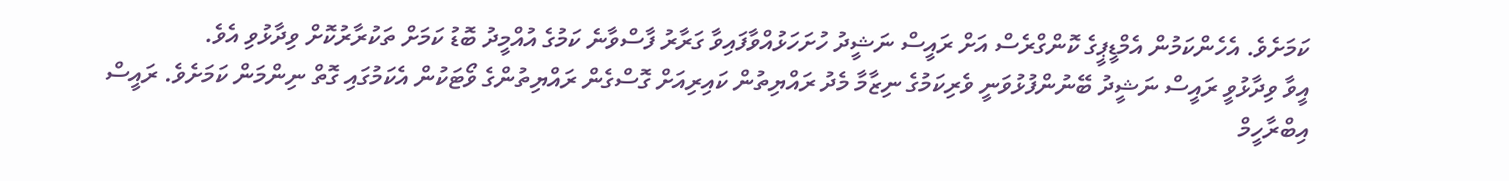ކަމަށެވެ. އެހެންކަމުން އެމްޑީޕީގެ ކޮންގްރެސް އަށް ރައީސް ނަޝީދު ހުށަހަޅުއްވާފައިވާ ގަރާރު ފާސްވާނެ ކަމުގެ އުއްމީދު ބޮޑު ކަމަށް ތަކުރާރުކޮށް ވިދާޅުވި އެވެ.
އީވާ ވިދާޅުވީ ރައީސް ނަޝީދު ބޭނުންފުޅުވަނީ ވެރިކަމުގެ ނިޒާމާ މެދު ރައްޔިތުން ކައިރިއަށް ގޮސްގެން ރައްޔިތުންގެ ވޯޓަކުން އެކަމުގައި ގޮތް ނިންމަން ކަމަށެވެ. ރައީސް އިބްރާހީމް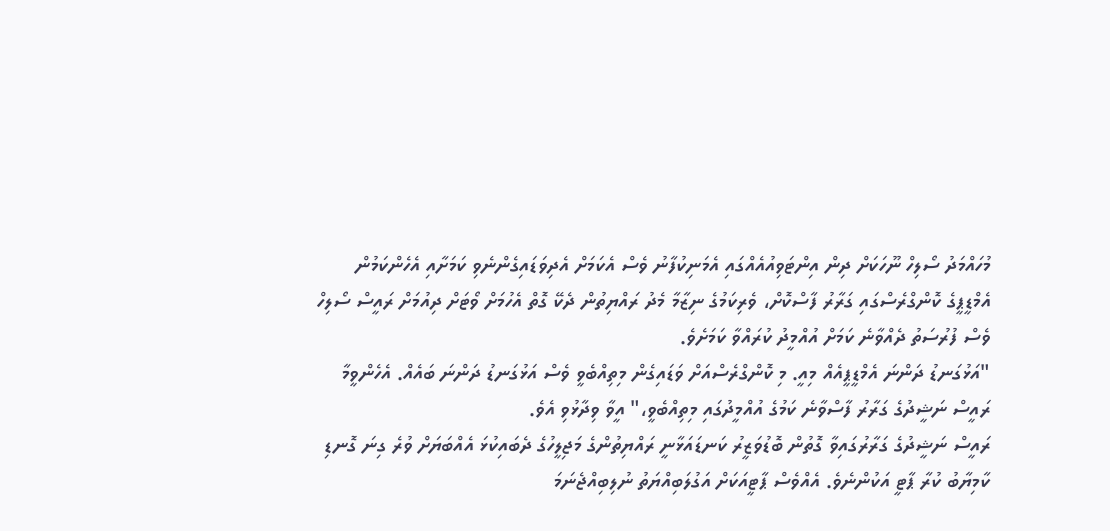މުހައްމަދު ސޯލިހް ނޫހަކަށް ދިން އިންޓަވިއުއެއްގައި އެމަނިކުފާނު ވެސް އެކަމަށް އެދިވަޑައިގެންނެވި ކަމަށާއި އެހެންކަމުން އެމްޑީޕީގެ ކޮންގްރެސްގައި ގަރާރު ފާސްކޮށް، ވެރިކަމުގެ ނިޒާމާ މެދު ރައްޔިތުން ދެކޭ ގޮތް އެހުމަށް ވޯޓަށް ދިއުމަށް ރައީސް ސޯލިހް ވެސް ފުރުސަތު ދެއްވާނެ ކަމަށް އުއްމީދު ކުރައްވާ ކަމަށެވެ.
"އަޅުގަނޑު ދަންނަ އެމްޑީޕީއެއް މިއީ. މި ކޮންގްރެސްއަށް ވަޑައިގެން މިތިއްބެވީ ވެސް އަޅުގަނޑު ދަންނަ ބައެއް. އެހެންވީމާ ރައީސް ނަޝީދުގެ ގަރާރު ފާސްވާނެ ކަމުގެ އުއްމީދުގައި މިތިއްބެވީ،" އީވާ ވިދާޅުވި އެވެ.
ރައީސް ނަޝީދުގެ ގަރާރުގައިވާ ގޮތުން ބޮޑުވަޒީރު ކަނޑައަޅާނީ ރައްޔިތުންގެ މަޖިލީހުގެ ދެބައިކުޅަ އެއްބަޔަށް ވުރެ ގިނަ ގޮނޑި ކާމިޔާބު ކުރާ ޕާޓީ އަކުންނެވެ. އެއްވެސް ޕާޓީއަކަށް އަގުލަބިއްޔަތު ނުލިބިއްޖެނަމަ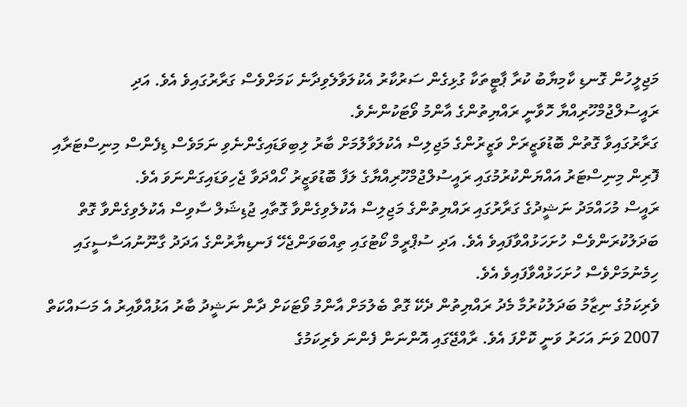މަޖިލީހުން ގޮނޑި ކާމިޔާބު ކުރާ ޕާޓީތަކާ ގުޅިގެން ސަރުކާރު އެކުލަވާލެވިދާނެ ކަމަށްވެސް ގަރާރުގައިވެ އެވެ. އަދި ރައީސުލްޖުމްހޫރިއްޔާ ހޮވާނީ ރައްޔިތުންގެ އާންމު ވޯޓަކުންނެވެ.
ގަރާރުގައިވާ ގޮތުން ބޮޑުވަޒީރަށް ވަޒީރުންގެ މަޖިލިސް އެކުލަވާލުމަށް ބާރު ލިބިވަޑައިގެންނެވި ނަމަވެސް ޑިފެންސް މިނިސްޓަރާއި ފޮރިން މިނިސްޓަރު އައްޔަންކުރުމުގައި ރައީސުލްޖުމްހޫރިއްޔާގެ ލަފާ ބޮޑުވަޒީރު ހޯއްދަވާ ޖެހިވަޑައިގަންނަވަ އެވެ.
ރައީސް މުހައްމަދު ނަޝީދުގެ ގަރާރުގައި ރައްޔިތުންގެ މަޖިލިސް އެކުލެވިގެންވާ ގޮތާއި ޖުޑިޝަލް ސާވިސް އެކުލެވިގެންވާ ގޮތް ބަދަލުކުރަންވެސް ހުށަހަޅުއްވާފައިވެ އެވެ. އަދި ސުޕްރީމް ކޯޓުގައި ތިއްބަވަންޖެހޭ ފަނޑިޔާރުންގެ އަދަދު ގާނޫނުއަސާސީގައި ހިމެނުމަށްވެސް ހުށަހަޅުއްވާފައިވެ އެވެ.
ވެރިކަމުގެ ނިޒާމު ބަދަލުކުރުމާ މެދު ރައްޔިތުން ދެކޭ ގޮތް ބެލުމަށް އާންމު ވޯޓަކަށް ދާން ނަޝީދު ބާރު އަޅުއްވާއިރު އެ މަސައްކަތް 2007 ވަނަ އަހަރު ވަނީ ކޮށްފަ އެވެ. ރާއްޖޭގައި އޮންނަން ފެންނަ ވެރިކަމުގެ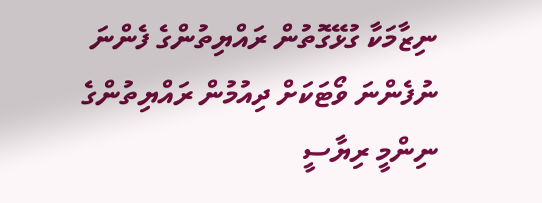ނިޒާމަކާ ގުޅޭގޮތުން ރައްޔިތުންގެ ފެންނަ ނުފެންނަ ވޯޓަކަށް ދިއުމުން ރައްޔިތުންގެ ނިންމީ ރިޔާސީ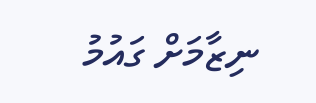ނިޒާމަށް ގައުމު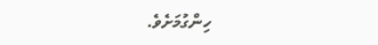ހިންގުމަށެވެ.